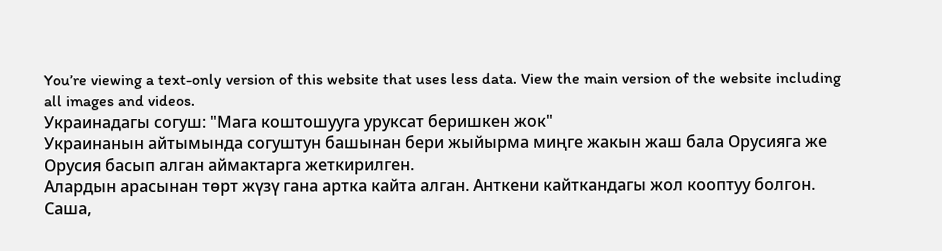You’re viewing a text-only version of this website that uses less data. View the main version of the website including all images and videos.
Украинадагы согуш: "Мага коштошууга уруксат беришкен жок"
Украинанын айтымында согуштун башынан бери жыйырма миңге жакын жаш бала Орусияга же Орусия басып алган аймактарга жеткирилген.
Алардын арасынан төрт жүзү гана артка кайта алган. Анткени кайткандагы жол кооптуу болгон.
Саша,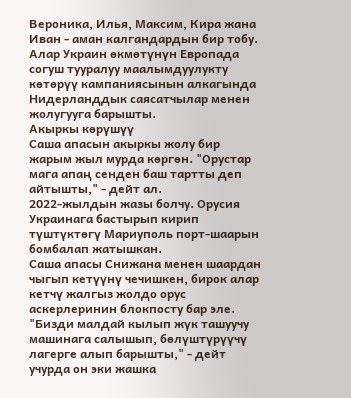Вероника, Илья, Максим, Кира жана Иван - аман калгандардын бир тобу. Алар Украин өкмөтүнүн Европада согуш тууралуу маалымдуулукту көтөрүү кампаниясынын алкагында Нидерланддык саясатчылар менен жолугууга барышты.
Акыркы көрүшүү
Саша апасын акыркы жолу бир жарым жыл мурда көргөн. "Орустар мага апаң сенден баш тартты деп айтышты," - дейт ал.
2022-жылдын жазы болчу. Орусия Украинага бастырып кирип түштүктөгү Мариуполь порт-шаарын бомбалап жатышкан.
Саша апасы Снижана менен шаардан чыгып кетүүнү чечишкен, бирок алар кетчү жалгыз жолдо орус аскерлеринин блокпосту бар эле.
"Бизди малдай кылып жүк ташуучу машинага салышып, бөлүштүрүүчү лагерге алып барышты," - дейт учурда он эки жашка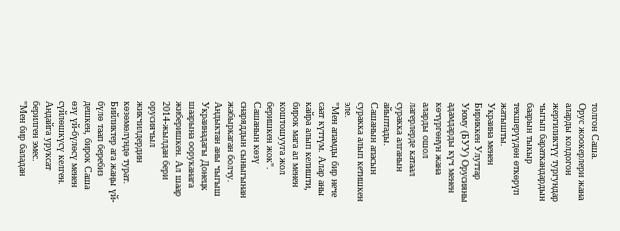толгон Саша.
Орус жоокерлери жана аларды колдогон жергиликтүү тургундар чыгып бараткандардын баарын тыкыр текшерүүдөн өткөрүп жатышты.
Украина менен Бириккен Улуттар Уюму (БУУ) Орусияны адамдарды күч менен көчүргөнүн жана аларды ошол лагерлерде катаал суракка алганын айыптады.
Сашанын апасын суракка алып кетишкен эле.
"Мен апамды бир нече саат күттүм. Алар аны кайра алып келишти, бирок мага ал менен коштошууга жол беришкен жок".
Сашанын көзү снаряддын сыныгынан жабыркаган болчу. Андыктан аны чыгыш Украинадагы Донецк шаарына ооруканага жиберишкен. Ал шаар 2014-жылдан бери орусиячыл жикчилдердин көзөмөлүндө турат.
Бийликтер ага жаңы үй-бүлө таап беребиз дешкен, бирок Саша өзү үй-бүлөсү менен сүйлөшкүсү келген. Андайга уруксат берилген эмес.
"Мен бир баладан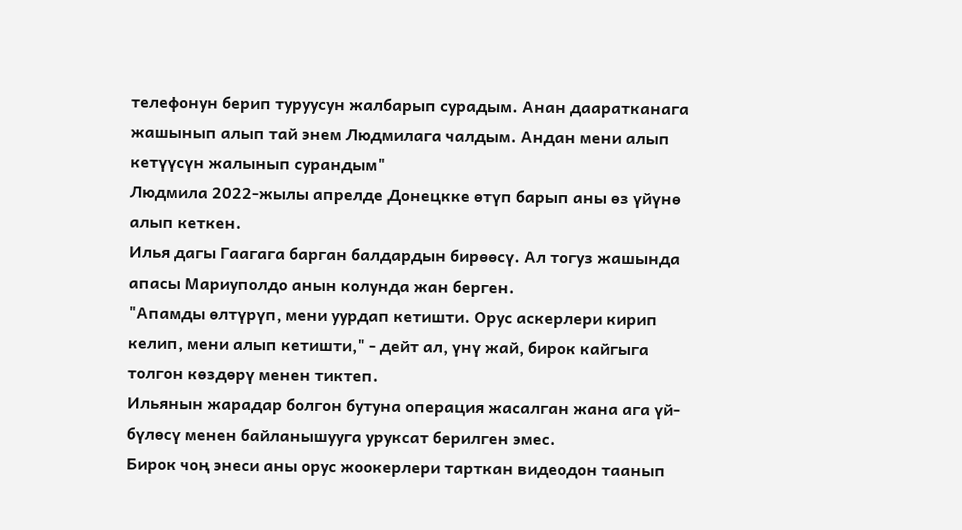телефонун берип туруусун жалбарып сурадым. Анан дааратканага жашынып алып тай энем Людмилага чалдым. Андан мени алып кетүүсүн жалынып сурандым"
Людмила 2022-жылы апрелде Донецкке өтүп барып аны өз үйүнө алып кеткен.
Илья дагы Гаагага барган балдардын бирөөсү. Ал тогуз жашында апасы Мариуполдо анын колунда жан берген.
"Апамды өлтүрүп, мени уурдап кетишти. Орус аскерлери кирип келип, мени алып кетишти," - дейт ал, үнү жай, бирок кайгыга толгон көздөрү менен тиктеп.
Ильянын жарадар болгон бутуна операция жасалган жана ага үй-бүлөсү менен байланышууга уруксат берилген эмес.
Бирок чоң энеси аны орус жоокерлери тарткан видеодон таанып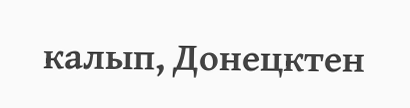калып, Донецктен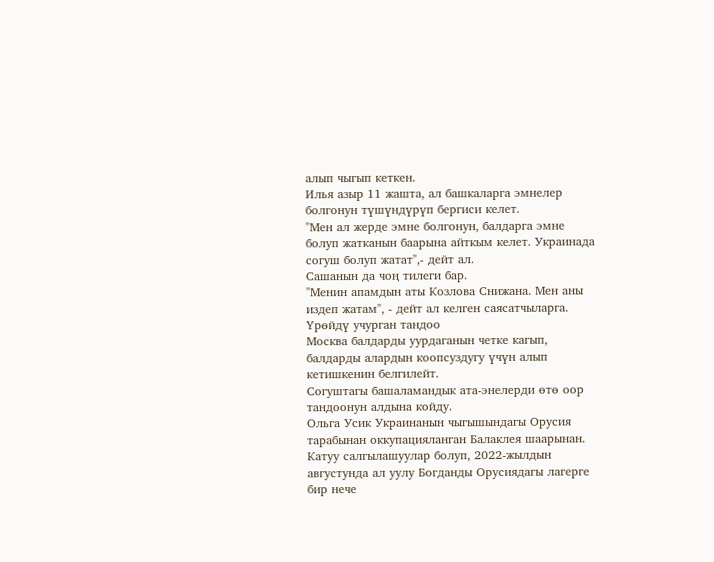алып чыгып кеткен.
Илья азыр 11 жашта, ал башкаларга эмнелер болгонун түшүндүрүп бергиси келет.
"Мен ал жерде эмне болгонун, балдарга эмне болуп жатканын баарына айткым келет. Украинада согуш болуп жатат",- дейт ал.
Сашанын да чоң тилеги бар.
"Менин апамдын аты Козлова Снижана. Мен аны издеп жатам", - дейт ал келген саясатчыларга.
Үрөйдү учурган тандоо
Москва балдарды уурдаганын четке кагып, балдарды алардын коопсуздугу үчүн алып кетишкенин белгилейт.
Согуштагы башаламандык ата-энелерди өтө оор тандоонун алдына койду.
Ольга Усик Украинанын чыгышындагы Орусия тарабынан оккупацияланган Балаклея шаарынан.
Катуу салгылашуулар болуп, 2022-жылдын августунда ал уулу Богданды Орусиядагы лагерге бир нече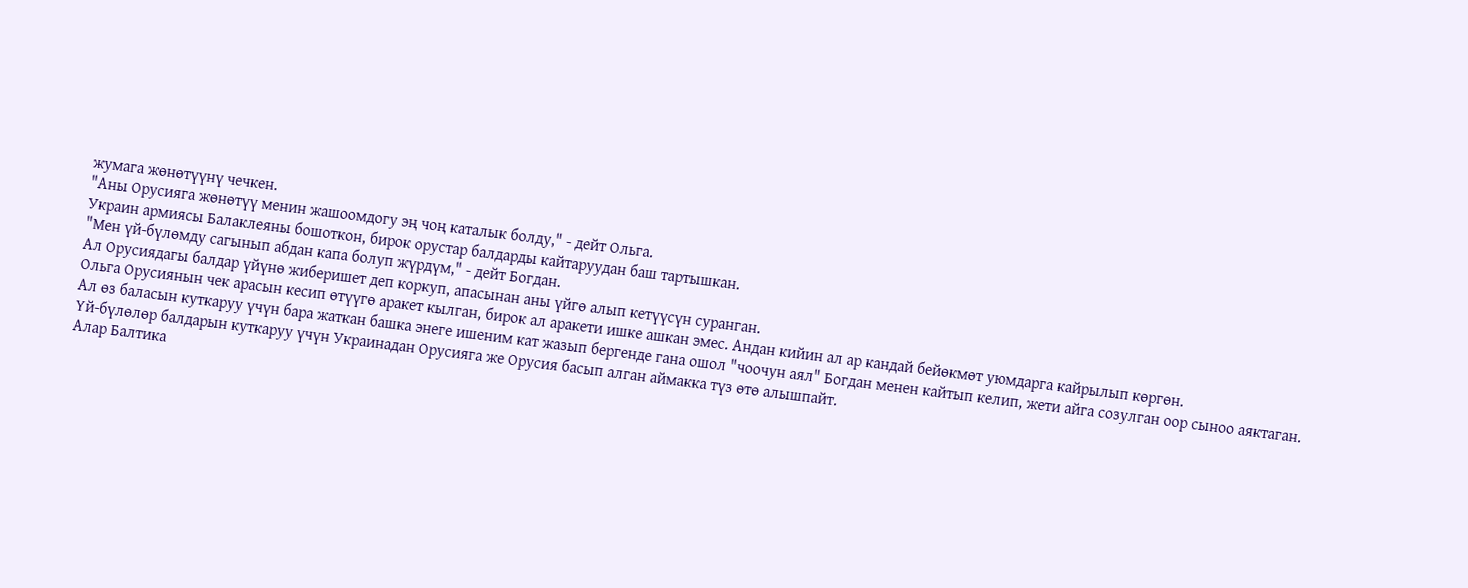жумага жөнөтүүнү чечкен.
"Аны Орусияга жөнөтүү менин жашоомдогу эң чоң каталык болду," - дейт Ольга.
Украин армиясы Балаклеяны бошоткон, бирок орустар балдарды кайтаруудан баш тартышкан.
"Мен үй-бүлөмду сагынып абдан капа болуп жүрдүм," - дейт Богдан.
Ал Орусиядагы балдар үйүнө жиберишет деп коркуп, апасынан аны үйгө алып кетүүсүн суранган.
Ольга Орусиянын чек арасын кесип өтүүгө аракет кылган, бирок ал аракети ишке ашкан эмес. Андан кийин ал ар кандай бейөкмөт уюмдарга кайрылып көргөн.
Ал өз баласын куткаруу үчүн бара жаткан башка энеге ишеним кат жазып бергенде гана ошол "чоочун аял" Богдан менен кайтып келип, жети айга созулган оор сыноо аяктаган.
Үй-бүлөлөр балдарын куткаруу үчүн Украинадан Орусияга же Орусия басып алган аймакка түз өтө алышпайт.
Алар Балтика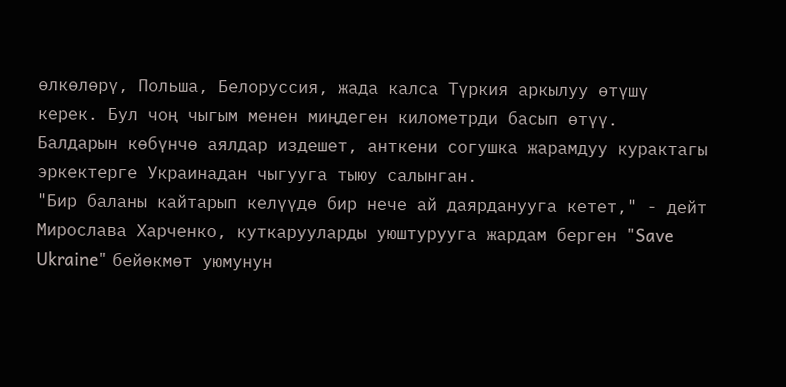өлкөлөрү, Польша, Белоруссия, жада калса Түркия аркылуу өтүшү керек. Бул чоң чыгым менен миңдеген километрди басып өтүү.
Балдарын көбүнчө аялдар издешет, анткени согушка жарамдуу курактагы эркектерге Украинадан чыгууга тыюу салынган.
"Бир баланы кайтарып келүүдө бир нече ай даярданууга кетет," - дейт Мирослава Харченко, куткарууларды уюштурууга жардам берген "Save Ukraine" бейөкмөт уюмунун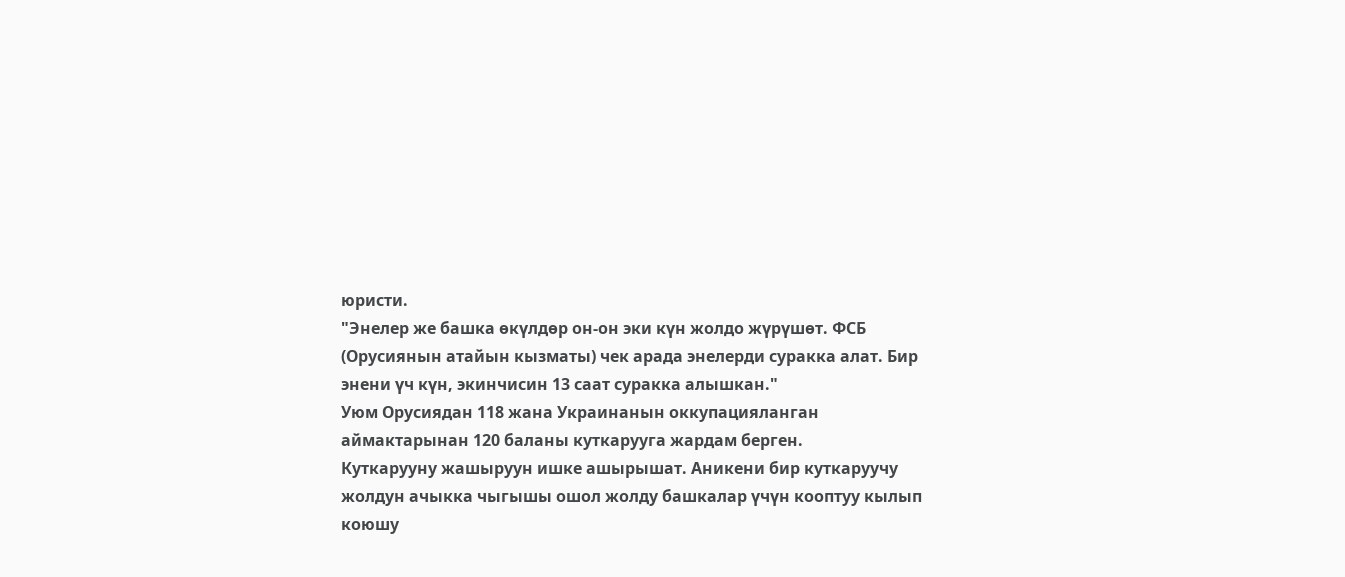юристи.
"Энелер же башка өкүлдөр он-он эки күн жолдо жүрүшөт. ФСБ (Орусиянын атайын кызматы) чек арада энелерди суракка алат. Бир энени үч күн, экинчисин 13 саат суракка алышкан."
Уюм Орусиядан 118 жана Украинанын оккупацияланган аймактарынан 120 баланы куткарууга жардам берген.
Куткарууну жашыруун ишке ашырышат. Аникени бир куткаруучу жолдун ачыкка чыгышы ошол жолду башкалар үчүн кооптуу кылып коюшу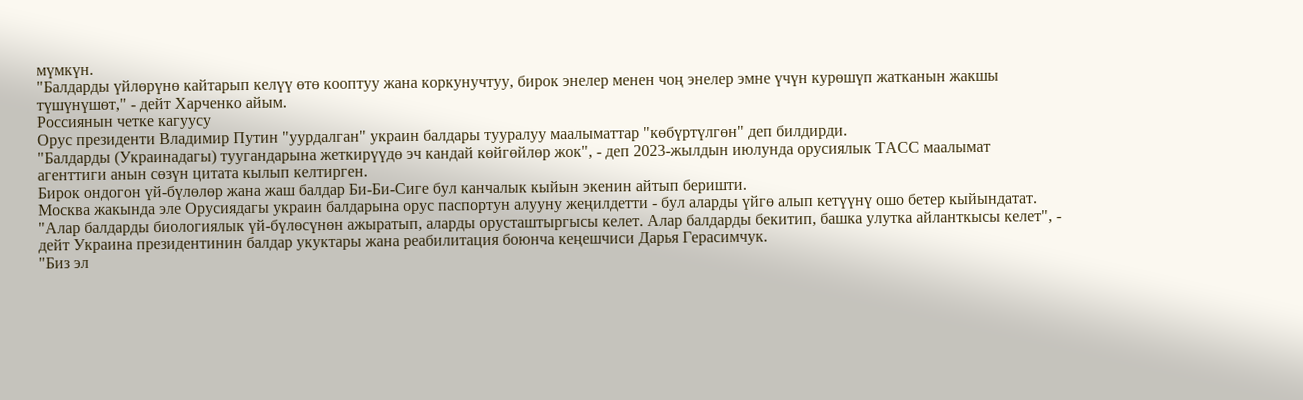мүмкүн.
"Балдарды үйлөрүнө кайтарып келүү өтө кооптуу жана коркунучтуу, бирок энелер менен чоң энелер эмне үчүн курөшүп жатканын жакшы түшүнүшөт," - дейт Харченко айым.
Россиянын четке кагуусу
Орус президенти Владимир Путин "уурдалган" украин балдары тууралуу маалыматтар "көбүртүлгөн" деп билдирди.
"Балдарды (Украинадагы) туугандарына жеткирүүдө эч кандай көйгөйлөр жок", - деп 2023-жылдын июлунда орусиялык ТАСС маалымат агенттиги анын сөзүн цитата кылып келтирген.
Бирок ондогон үй-бүлөлөр жана жаш балдар Би-Би-Сиге бул канчалык кыйын экенин айтып беришти.
Москва жакында эле Орусиядагы украин балдарына орус паспортун алууну жеңилдетти - бул аларды үйгө алып кетүүнү ошо бетер кыйындатат.
"Алар балдарды биологиялык үй-бүлөсүнөн ажыратып, аларды орусташтыргысы келет. Алар балдарды бекитип, башка улутка айланткысы келет", - дейт Украина президентинин балдар укуктары жана реабилитация боюнча кеңешчиси Дарья Герасимчук.
"Биз эл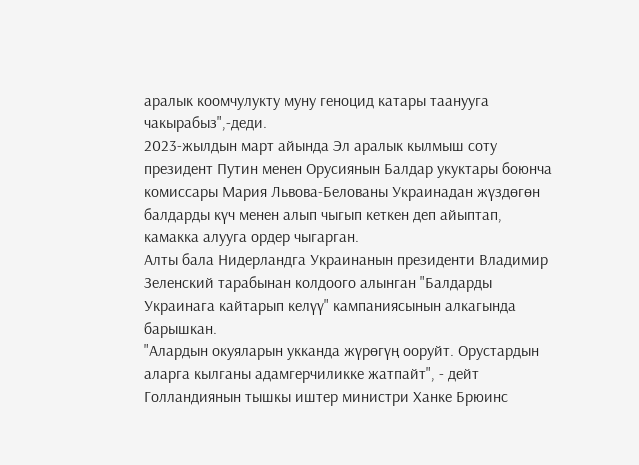аралык коомчулукту муну геноцид катары таанууга чакырабыз",-деди.
2023-жылдын март айында Эл аралык кылмыш соту президент Путин менен Орусиянын Балдар укуктары боюнча комиссары Мария Львова-Белованы Украинадан жүздөгөн балдарды күч менен алып чыгып кеткен деп айыптап, камакка алууга ордер чыгарган.
Алты бала Нидерландга Украинанын президенти Владимир Зеленский тарабынан колдоого алынган "Балдарды Украинага кайтарып келүү" кампаниясынын алкагында барышкан.
"Алардын окуяларын укканда жүрөгүң ооруйт. Орустардын аларга кылганы адамгерчиликке жатпайт", - дейт Голландиянын тышкы иштер министри Ханке Брюинс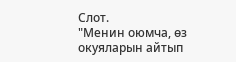Слот.
"Менин оюмча, өз окуяларын айтып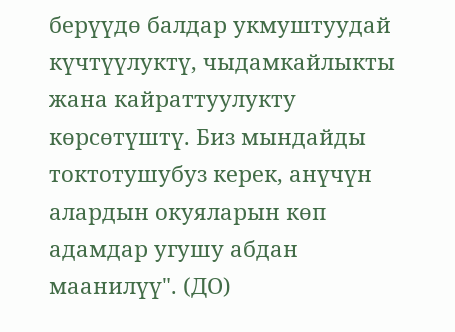берүүдө балдар укмуштуудай күчтүүлуктү, чыдамкайлыкты жана кайраттуулукту көрсөтүштү. Биз мындайды токтотушубуз керек, анүчүн алардын окуяларын көп адамдар угушу абдан маанилүү". (ДО)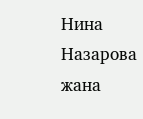Нина Назарова жана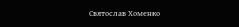Святослав Хоменко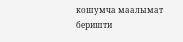кошумча маалымат беришти